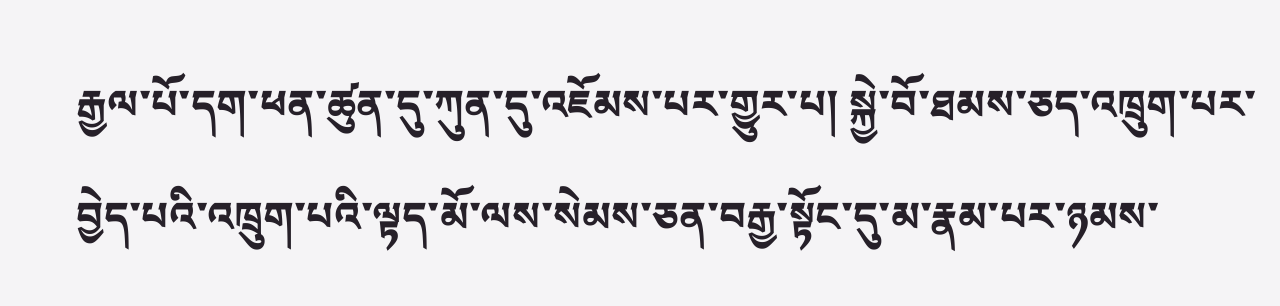རྒྱལ་པོ་དག་ཕན་ཚུན་དུ་ཀུན་དུ་འཇོམས་པར་གྱུར་པ། སྐྱེ་བོ་ཐམས་ཅད་འཁྲུག་པར་བྱེད་པའི་འཁྲུག་པའི་ལྟད་མོ་ལས་སེམས་ཅན་བརྒྱ་སྟོང་དུ་མ་རྣམ་པར་ཉམས་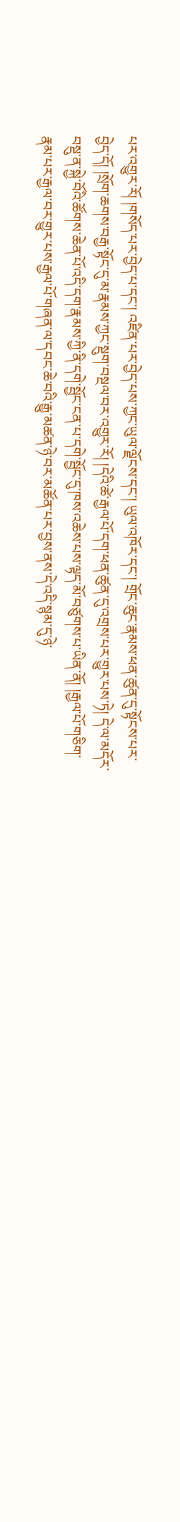པར་འགྱུར་རོ། །གསོད་པར་བྱེད་པ་དང་། འཛིན་པར་བྱེད་པས་ཀྱང་ཡུལ་ལྗོངས་དང་། ཡུལ་འཁོར་དང་། གྲོང་ཆུང་རྣམས་ཕན་ཚུན་དུ་སྟོངས་པར་བྱེད་དོ། །སྲོག་ཆགས་བརྒྱ་སྟོང་དུ་མ་རྣམས་ཀྱང་སྡུག་བསྔལ་བར་འགྱུར་རོ། །དེའི་ཚེ་རྒྱལ་པོ་དག་ཕན་ཚུན་དུ་འགྲས་པར་གྱུར་པས་ཏེ། དེ་ལ་མདོར་བསྡུ་ན་སྐྱེ་བོའི་ཚོགས་ཆེན་པོ་འདི་དག་རྣམས་ཀྱི་ནི་དགེ་སྦྱོང་ངན་པ་དགེ་སྦྱོང་དུ་ཁས་འཆེས་པས་ལྟད་མོ་བཙུགས་པ་ཡིན་ནོ། །རྒྱལ་པོ་གཅིག་རྣམ་པར་རྒྱལ་བར་གྱུར་པས་རྒྱལ་པོ་གཞན་ལ་དབང་ཆེ་བའི་རྒྱུ་མཚན་ཉེ་བར་མཚོན་པར་བྱས་ནས་དེ་འདི་སྙམ་དུ་ཉེ་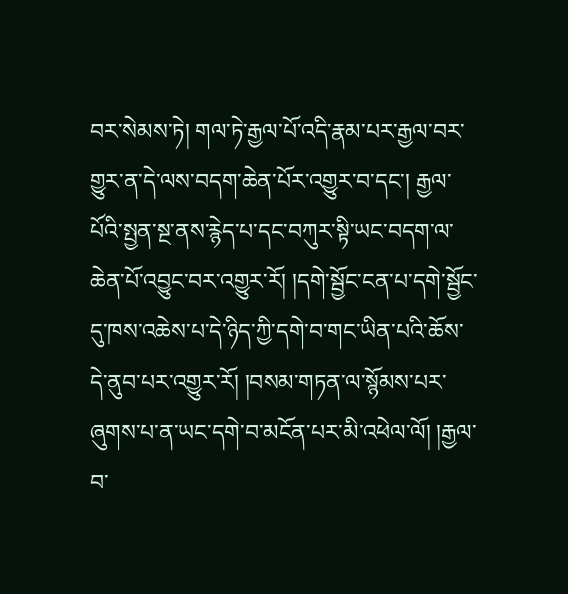བར་སེམས་ཏེ། གལ་ཏེ་རྒྱལ་པོ་འདི་རྣམ་པར་རྒྱལ་བར་གྱུར་ན་དེ་ལས་བདག་ཆེན་པོར་འགྱུར་བ་དང་། རྒྱལ་པོའི་སྤྱན་སྔ་ནས་རྙེད་པ་དང་བཀུར་སྟི་ཡང་བདག་ལ་ཆེན་པོ་འབྱུང་བར་འགྱུར་རོ། །དགེ་སྦྱོང་ངན་པ་དགེ་སྦྱོང་དུ་ཁས་འཆེས་པ་དེ་ཉིད་ཀྱི་དགེ་བ་གང་ཡིན་པའི་ཆོས་དེ་ནུབ་པར་འགྱུར་རོ། །བསམ་གཏན་ལ་སྙོམས་པར་ཞུགས་པ་ན་ཡང་དགེ་བ་མངོན་པར་མི་འཕེལ་ལོ། །རྒྱལ་བ་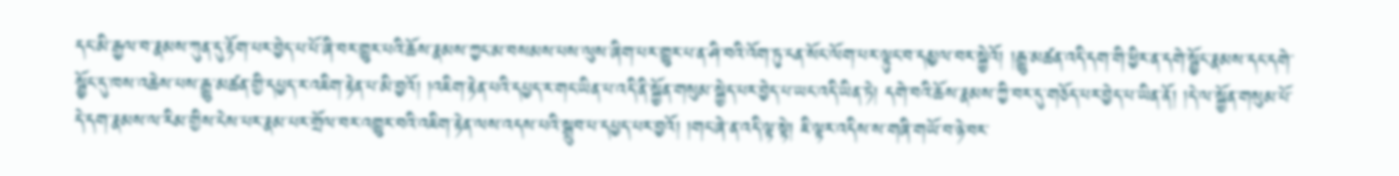དང་མི་རྒྱལ་བ་རྣམས་ཀུན་དུ་རྟོག་པར་བྱེད་པ་པོ་ཞི་བར་གྱུར་པའི་ཆོས་རྣམས་ཀྱང་མ་བསམས་པས་ལུས་ཞིག་པར་གྱུར་པ་ན་ཤི་བའི་འོག་ཏུ་ངན་སོང་ལོག་པར་ལྟུང་བ་དམྱལ་བར་སྐྱེའོ། །རྒྱུ་མཚན་འདི་དག་གི་ཕྱིར་ན་དགེ་སྦྱོང་རྣམས་དང་དགེ་སྦྱོང་དུ་ཁས་འཆེས་པས་རྒྱུ་མཚན་གྱི་དཔྱད་ར་འཇིག་རྟེན་པ་མི་བྱའོ། །འཇིག་རྟེན་པའི་དཔྱད་ར་གང་ཡིན་པ་འདི་ནི་སྐྱོན་གསུམ་སྐྱེད་པར་བྱེད་པ་ཡང་འདི་ཡིན་ཏེ། དགེ་བའི་ཆོས་རྣམས་ཀྱི་བར་དུ་གཅོད་པར་བྱེད་པ་ཡིན་ནོ། །དེ་ལ་སྐྱོན་གསུམ་པོ་དེ་དག་རྣམས་ལ་རིམ་གྱིས་ངེས་པར་རྣམ་པར་གྲོལ་བར་འགྱུར་བའི་འཇིག་རྟེན་ལས་འདས་པའི་སྒྲུབ་པ་དཔྱད་པར་བྱའོ། །གང་ཞེ་ན་འདི་ལྟ་སྟེ། ཇི་ལྟར་འདིས་ས་གཞི་གཡོ་བ་ཉེ་བར་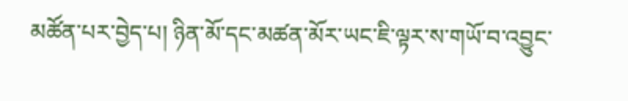མཚོན་པར་བྱེད་པ། ཉིན་མོ་དང་མཚན་མོར་ཡང་ཇི་ལྟར་ས་གཡོ་བ་འབྱུང་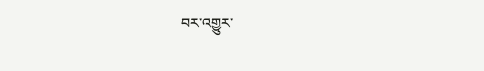བར་འགྱུར་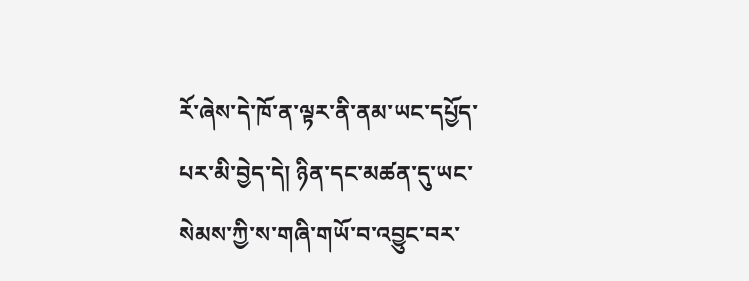རོ་ཞེས་དེ་ཁོ་ན་ལྟར་ནི་ནམ་ཡང་དཔྱོད་པར་མི་བྱེད་དེ། ཉིན་དང་མཚན་དུ་ཡང་སེམས་ཀྱི་ས་གཞི་གཡོ་བ་འབྱུང་བར་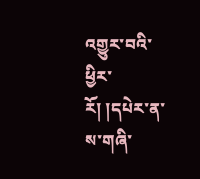འགྱུར་བའི་ཕྱིར་རོ། །དཔེར་ན་ས་གཞི་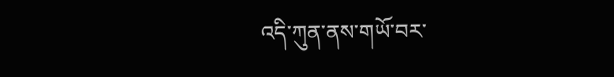འདི་ཀུན་ནས་གཡོ་བར་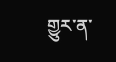གྱུར་ན་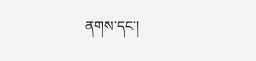ནགས་དང་།